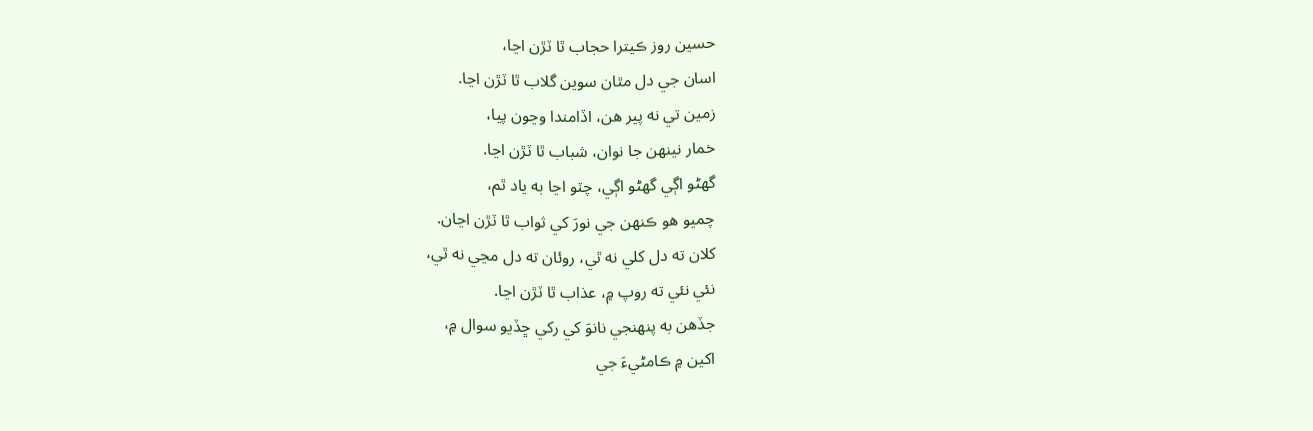حسين روز ڪيترا حجاب ٿا ٽڙن اڃا،
اسان جي دل مٿان سوين گلاب ٿا ٽڙن اڃا.
زمين تي نه پير هن، اڏامندا وڃون پيا،
خمار نينهن جا نوان، شباب ٿا ٽڙن اڃا.
گھڻو اڳي گھڻو اڳي، چٽو اڃا به ياد ٿم،
چميو هو ڪنهن جي نورَ کي ثواب ٿا ٽڙن اڃان.
کلان ته دل کلي نه ٿي، روئان ته دل مڃي نه ٿي،
نئي نئي ته روپ ۾، عذاب ٿا ٽڙن اڃا.
جڏهن به پنهنجي نانوَ کي رکي ڇڏيو سوال ۾،
اکين ۾ ڪامڻيءَ جي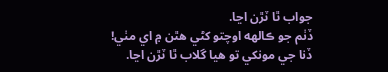جواب ٿا ٽڙن اڃا.
ڏٺم جو ڪالهه اوچتو کڻي هٿن ۾ اي مٺي!
ڏنا جي مونکي تو هيا گلاب ٿا ٽڙن اڃا.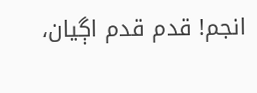انجم! قدم قدم اڳيان،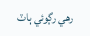رهي رڳوئي ٻاٽ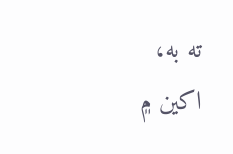ته به،
اکين ۾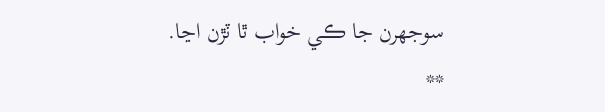سوجھرن جا ڪي خواب ٿا ٽڙن اڃا.
**